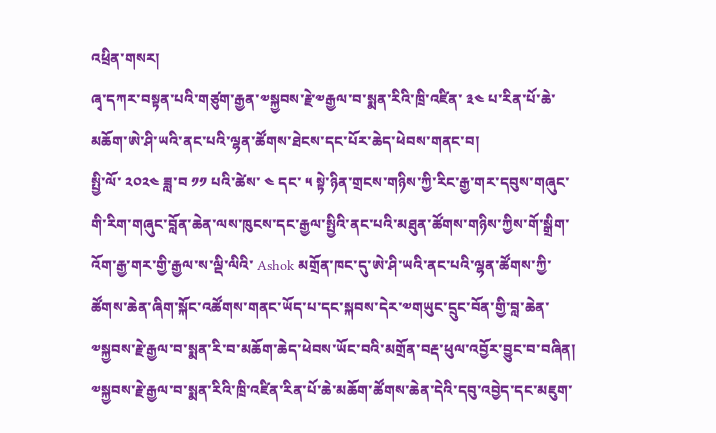འཕྲིན་གསར།
ཞྭ་དཀར་བསྟན་པའི་གཙུག་རྒྱན་༧སྐྱབས་རྗེ་༧རྒྱལ་བ་སྨན་རིའི་ཁྲི་འཛིན་ ༣༤ པ་རིན་པོ་ཆེ་མཆོག་ཨེ་ཤི་ཡའི་ནང་པའི་ལྷན་ཚོགས་ཐེངས་དང་པོར་ཆེད་ཕེབས་གནང་བ།
སྤྱི་ལོ་ ༢༠༢༤ ཟླ་བ ༡༡ པའི་ཚེས་ ༤ དང་ ༥ སྟེ་ཉིན་གྲངས་གཉིས་ཀྱི་རིང་རྒྱ་གར་དབུས་གཞུང་གི་རིག་གཞུང་བློན་ཆེན་ལས་ཁུངས་དང་རྒྱལ་སྤྱིའི་ནང་པའི་མཐུན་ཚོགས་གཉིས་ཀྱིས་གོ་སྒྲིག་འོག་རྒྱ་གར་གྱི་རྒྱལ་ས་ལྡི་ལིའི་ Ashok མགྲོན་ཁང་དུ་ཨེ་ཤི་ཡའི་ནང་པའི་ལྷན་ཚོགས་ཀྱི་ཚོགས་ཆེན་ཞིག་སྐོང་འཚོགས་གནང་ཡོད་པ་དང་སྐབས་དེར་༧གཡུང་དྲུང་བོན་གྱི་བླ་ཆེན་༧སྐྱབས་རྗེ་རྒྱལ་བ་སྨན་རི་བ་མཆོག་ཆེད་ཕེབས་ཡོང་བའི་མགྲོན་བརྡ་ཕུལ་འབྱོར་བྱུང་བ་བཞིན། ༧སྐྱབས་རྗེ་རྒྱལ་བ་སྨན་རིའི་ཁྲི་འཛིན་རིན་པོ་ཆེ་མཆོག་ཚོགས་ཆེན་དེའི་དབུ་འབྱེད་དང་མཇུག་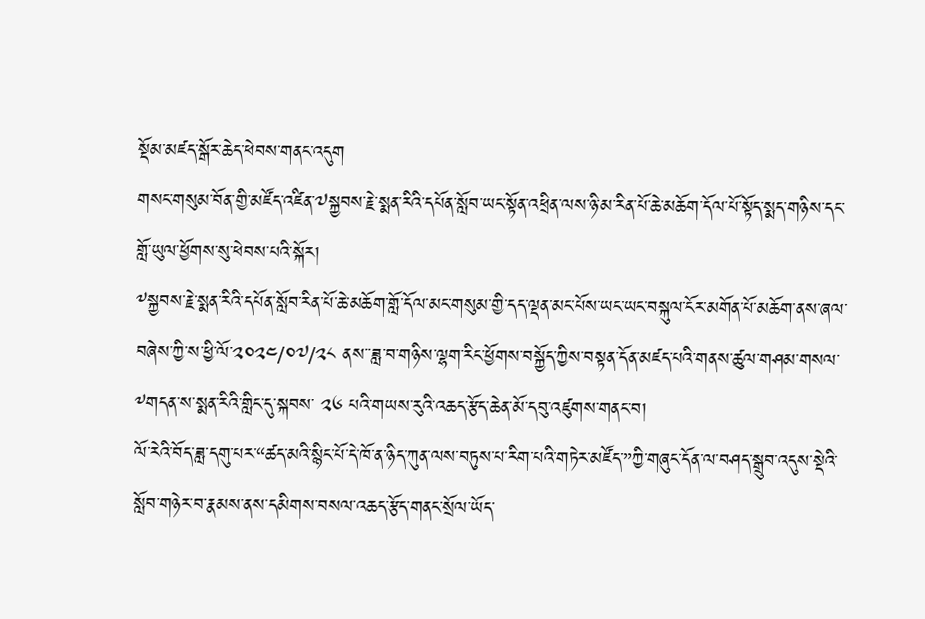སྡོམ་མཛད་སྒོར་ཆེད་ཕེབས་གནང་འདུག
གསང་གསུམ་བོན་གྱི་མཛོད་འཛིན་༧སྐྱབས་རྗེ་སྨན་རིའི་དཔོན་སློབ་ཡང་སྟོན་འཕྲིན་ལས་ཉི་མ་རིན་པོ་ཆེ་མཆོག་དོལ་པོ་སྟོད་སྨད་གཉིས་དང་གློ་ཡུལ་ཕྱོགས་སུ་ཕེབས་པའི་སྐོར།
༸སྐྱབས་རྗེ་སྨན་རིའི་དཔོན་སློབ་རིན་པོ་ཆེ་མཆོག་གློ་དོལ་མང་གསུམ་གྱི་དད་ལྡན་མང་པོས་ཡང་ཡང་བསྐུལ་ངོར་མགོན་པོ་མཆོག་ནས་ཞལ་བཞེས་ཀྱི་ས་ཕྱི་ལོ་༢༠༢༤/༠༧/༢༨ ནས་་ཟླ་བ་གཉིས་ལྷག་རིང་ཕྱོགས་བསྐྱོད་ཀྱིས་བསྟན་དོན་མཛད་པའི་གནས་ཚུལ་གཤམ་གསལ་
༸གདན་ས་སྨན་རིའི་གླིང་དུ་སྐབས་ ༢༦ པའི་གཡས་རུའི་འཆད་རྩོད་ཆེན་མོ་དབུ་འཛུགས་གནང་བ།
ལོ་རེའི་བོད་ཟླ་དགུ་པར་“ཚད་མའི་སྙིང་པོ་དེ་ཁོ་ན་ཉིད་ཀུན་ལས་བཏུས་པ་རིག་པའི་གཏེར་མཛོད་”ཀྱི་གཞུང་དོན་ལ་བཤད་སྒྲུབ་འདུས་སྡེའི་སློབ་གཉེར་བ་རྣམས་ནས་དམིགས་བསལ་འཆད་རྩོད་གནང་སྲོལ་ཡོད་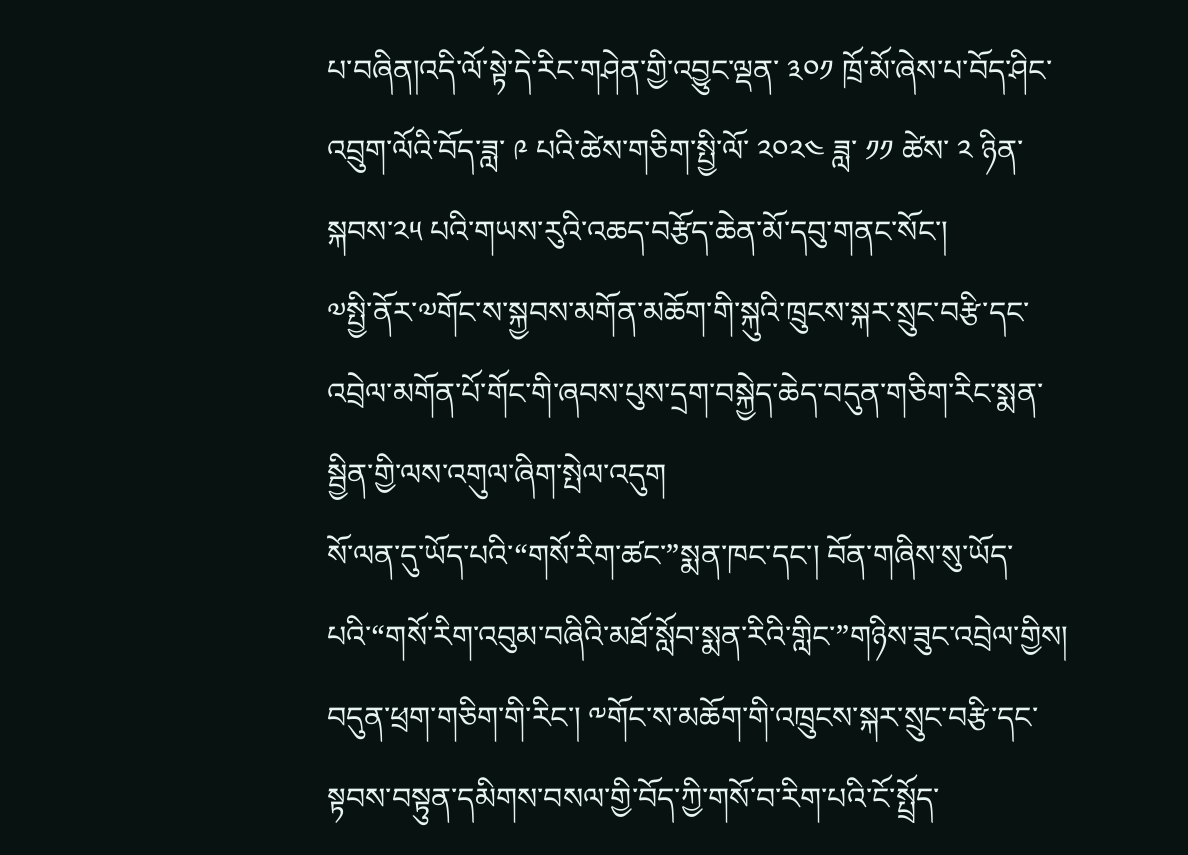པ་བཞིན།འདི་ལོ་སྟེ་དེ་རིང་གཤེན་གྱི་འབྱུང་ལྡན་ ༣༠༡ ཁྲོ་མོ་ཞེས་པ་བོད་ཤིང་འབྲུག་ལོའི་བོད་ཟླ་ ༩ པའི་ཚེས་གཅིག་སྤྱི་ལོ་ ༢༠༢༤ ཟླ་ ༡༡ ཚེས་ ༢ ཉིན་སྐབས་༢༥ པའི་གཡས་རུའི་འཆད་བརྩོད་ཆེན་མོ་དབུ་གནང་སོང་།
༧སྤྱི་ནོར་༧གོང་ས་སྐྱབས་མགོན་མཆོག་གི་སྐུའི་ཁྲུངས་སྐར་སྲུང་བརྩི་དང་འབྲེལ་མགོན་པོ་གོང་གི་ཞབས་པུས་དྲག་བསྐྱེད་ཆེད་བདུན་གཅིག་རིང་སྨན་སྦྱིན་གྱི་ལས་འགུལ་ཞིག་སྤེལ་འདུག
སོ་ལན་དུ་ཡོད་པའི་“གསོ་རིག་ཚང་”སྨན་ཁང་དང་། བོན་གཞིས་སུ་ཡོད་པའི་“གསོ་རིག་འབུམ་བཞིའི་མཐོ་སློབ་སྨན་རིའི་གླིང་”གཉིས་ཟུང་འབྲེལ་གྱིས། བདུན་ཕྲག་གཅིག་གི་རིང་། ༸གོང་ས་མཆོག་གི་འཁྲུངས་སྐར་སྲུང་བརྩི་དང་སྟབས་བསྟུན་དམིགས་བསལ་གྱི་བོད་ཀྱི་གསོ་བ་རིག་པའི་ངོ་སྤྲོད་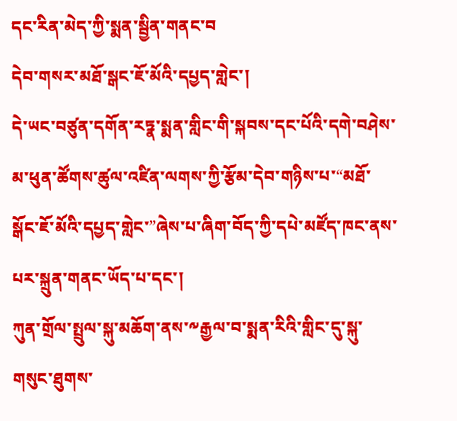དང་རིན་མེད་ཀྱི་སྨན་སྦྱིན་གནང་བ
དེབ་གསར་མཐོ་སྒང་ཇོ་མོའི་དཔྱད་གླེང་།
དེ་ཡང་བཙུན་དགོན་རཏྣ་སྨན་གླིང་གི་སྐབས་དང་པོའི་དགེ་བཤེས་མ་ཕུན་ཚོགས་ཚུལ་འཛིན་ལགས་ཀྱི་རྩོམ་དེབ་གཉིས་པ་“མཐོ་སྒོང་ཇོ་མོའི་དཔྱད་གླེང་”ཞེས་པ་ཞིག་བོད་ཀྱི་དཔེ་མཛོད་ཁང་ནས་པར་སྐྲུན་གནང་ཡོད་པ་དང་།
ཀུན་གྲོལ་སྤྲུལ་སྐུ་མཆོག་ནས་༸རྒྱལ་བ་སྨན་རིའི་གླིང་དུ་སྐུ་གསུང་ཐུགས་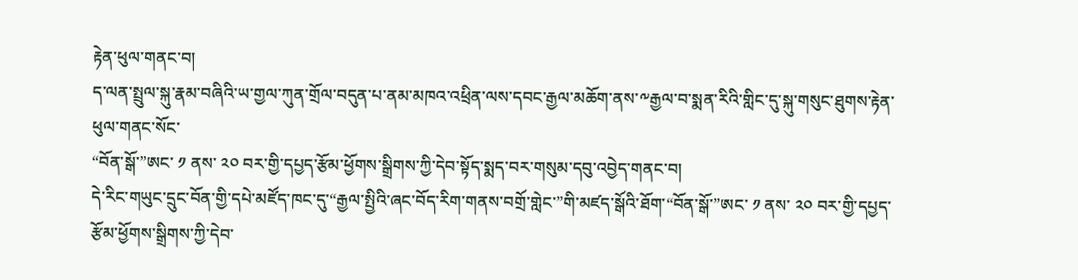རྟེན་ཕུལ་གནང་བ།
ད་ལན་སྤྲུལ་སྐུ་རྣམ་བཞིའི་ཡ་གྱལ་ཀུན་གྲོལ་བདུན་པ་ནམ་མཁའ་འཕྲིན་ལས་དབང་རྒྱལ་མཆོག་ནས་༸རྒྱལ་བ་སྨན་རིའི་གླིང་དུ་སྐུ་གསུང་ཐུགས་རྟེན་ཕུལ་གནང་སོང་
“བོན་སྒོ་”ཨང་ ༡ ནས་ ༢༠ བར་གྱི་དཔྱད་རྩོམ་ཕྱོགས་སྒྲིགས་ཀྱི་དེབ་སྟོད་སྨད་བར་གསུམ་དབུ་འབྱེད་གནང་བ།
དེ་རིང་གཡུང་དྲུང་བོན་གྱི་དཔེ་མཛོད་ཁང་དུ་“རྒྱལ་སྤྱིའི་ཞང་བོད་རིག་གནས་བགྲོ་གླེང་”གི་མཛད་སྒོའི་ཐོག་“བོན་སྒོ་”ཨང་ ༡ ནས་ ༢༠ བར་གྱི་དཔྱད་རྩོམ་ཕྱོགས་སྒྲིགས་ཀྱི་དེབ་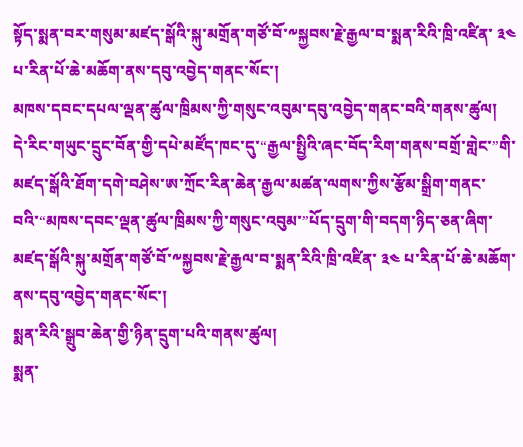སྟོད་སྨན་བར་གསུམ་མཛད་སྒོའི་སྐུ་མགྲོན་གཙོ་བོ་༸སྐྱབས་རྗེ་རྒྱལ་བ་སྨན་རིའི་ཁྲི་འཛིན་ ༣༤ པ་རིན་པོ་ཆེ་མཆོག་ནས་དབུ་འབྱེད་གནང་སོང་།
མཁས་དབང་དཔལ་ལྡན་ཚུལ་ཁྲིམས་ཀྱི་གསུང་འབུམ་དབུ་འབྱེད་གནང་བའི་གནས་ཚུལ།
དེ་རིང་གཡུང་དྲུང་བོན་གྱི་དཔེ་མཛོད་ཁང་དུ་“རྒྱལ་སྤྱིའི་ཞང་བོད་རིག་གནས་བགྲོ་གླེང་”གི་མཛད་སྒོའི་ཐོག་དགེ་བཤེས་ཨ་ཀྲོང་རིན་ཆེན་རྒྱལ་མཚན་ལགས་ཀྱིས་རྩོམ་སྒྲིག་གནང་བའི་“མཁས་དབང་ལྡན་ཚུལ་ཁྲིམས་ཀྱི་གསུང་འབུམ་”པོད་དྲུག་གི་བདག་ཉིད་ཅན་ཞིག་མཛད་སྒོའི་སྐུ་མགྲོན་གཙོ་བོ་༸སྐྱབས་རྗེ་རྒྱལ་བ་སྨན་རིའི་ཁྲི་འཛིན་ ༣༤ པ་རིན་པོ་ཆེ་མཆོག་ནས་དབུ་འབྱེད་གནང་སོང་།
སྨན་རིའི་སྒྲུབ་ཆེན་གྱི་ཉིན་དྲུག་པའི་གནས་ཚུལ།
སྨན་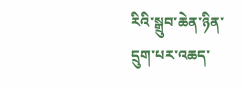རིའི་སྒྲུབ་ཆེན་ཉིན་དྲུག་པར་འཆད་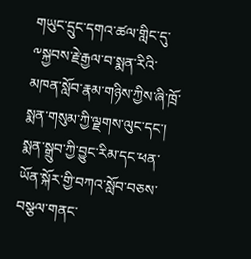གཡུང་དྲུང་དགའ་ཚལ་གླིང་དུ་༸སྐྱབས་རྗེ་རྒྱལ་བ་སྨན་རིའི་མཁན་སློབ་རྣམ་གཉིས་ཀྱིས་ཞི་ཁྲོ་སྨན་གསུམ་ཀྱི་ལྗགས་ལུང་དང་། སྨན་སྒྲུབ་ཀྱི་བྱུང་རིམ་དང་ཕན་ཡོན་སྐོར་གྱི་བཀའ་སློབ་བཅས་བསྩལ་གནང་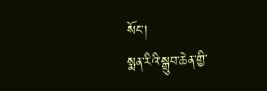སོང་།
སྨན་རིའི་སྒྲུབ་ཆེན་གྱི་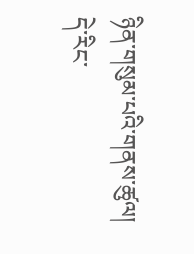ཉིན་གསུམ་པའི་གནས་ཚུལ།
དེ་རིང་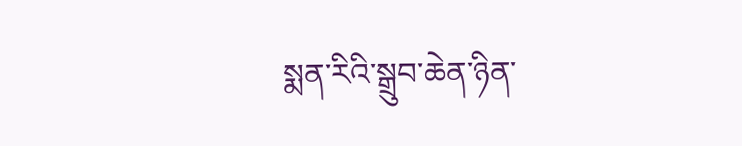སྨན་རིའི་སྒྲུབ་ཆེན་ཉིན་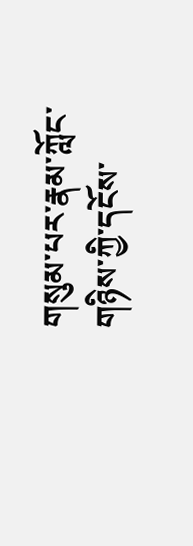གསུམ་པར་རྣམ་ཀློང་གཉིས་ཀྱི་དངོས་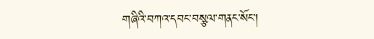གཞིའི་བཀའ་དབང་བསྩལ་གནང་སོང་།